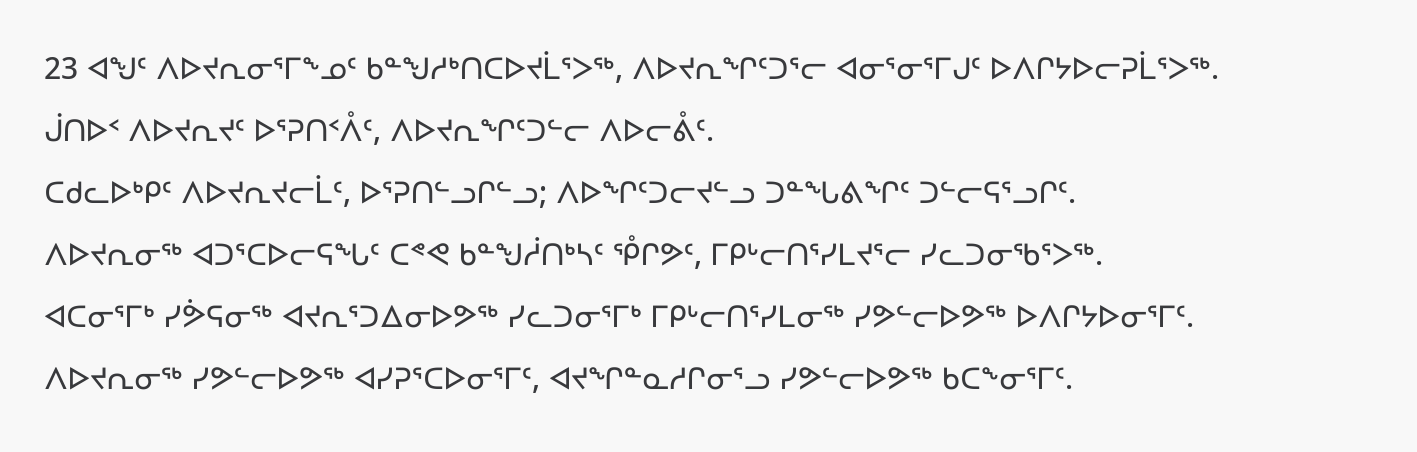23 ᐊᖑᑦ ᐱᐅᔪᕆᓂᕐᒥᖕᓄᑦ ᑲᓐᖑᓱᒃᑎᑕᐅᔪᒫᕐᐳᖅ, ᐱᐅᔪᕆᖏᑦᑐᕐᓕ ᐊᓂᕐᓂᕐᒥᒍᑦ ᐅᐱᒋᔭᐅᓕᕈᒫᕐᐳᖅ.
ᒎᑎᐅᑉ ᐱᐅᔪᕆᔪᑦ ᐅᕐᕈᑎᑉᐰᑦ, ᐱᐅᔪᕆᖏᑦᑐᓪᓕ ᐱᐅᓕᕔᑦ.
ᑕᑯᓚᐅᒃᑭᑦ ᐱᐅᔪᕆᔪᓕᒫᑦ, ᐅᕐᕈᑎᓪᓗᒋᓪᓗ; ᐱᐅᖏᑦᑐᓕᔪᓪᓗ ᑐᓐᖓᕕᖏᑦ ᑐᓪᓕᕋᕐᓗᒋᑦ.
ᐱᐅᔪᕆᓂᖅ ᐊᑐᕐᑕᐅᓕᕋᖓᑦ ᑕᕝᕙ ᑲᓐᖑᓲᑎᒃᓴᑦ ᕾᒋᕗᑦ, ᒥᑭᒡᓕᑎᕐᓯᒪᔪᕐᓕ ᓯᓚᑐᓂᖃᕐᐳᖅ.
ᐊᑕᓂᕐᒥᒃ ᓯᕘᕋᓂᖅ ᐊᔪᕆᕐᑐᐃᓂᐅᕗᖅ ᓯᓚᑐᓂᕐᒥᒃ ᒥᑭᒡᓕᑎᕐᓯᒪᓂᖅ ᓯᕗᓪᓕᐅᕗᖅ ᐅᐱᒋᔭᐅᓂᕐᒥᑦ.
ᐱᐅᔪᕆᓂᖅ ᓯᕗᓪᓕᐅᕗᖅ ᐊᓯᕈᕐᑕᐅᓂᕐᒥᑦ, ᐊᔪᖏᓐᓇᓱᒋᓂᕐᓗ ᓯᕗᓪᓕᐅᕗᖅ ᑲᑕᖕᓂᕐᒥᑦ.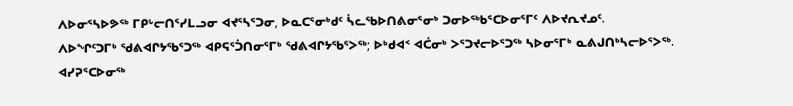ᐱᐅᓂᕐᓴᐅᕗᖅ ᒥᑭᒡᓕᑎᕐᓯᒪᓗᓂ ᐊᔪᕐᓴᕐᑐᓂ, ᐅᓇᑕᕐᓂᒃᑯᑦ ᓵᓚᖃᐅᑎᕕᓂᕐᓂᒃ ᑐᓂᐅᖅᑲᕐᑕᐅᓂᕐᒥᑦ ᐱᐅᔪᕆᔪᓄᑦ.
ᐱᐅᖏᑦᑐᒥᒃ ᖁᕕᐊᒋᔭᖃᕐᑐᖅ ᐊᑭᕋᕐᑑᑎᓂᕐᒥᒃ ᖁᕕᐊᒋᔭᖃᕐᐳᖅ; ᐅᒃᑯᐊᑉ ᐊᑖᓂᒃ ᐳᕐᑐᔪᓕᐅᕐᑐᖅ ᓴᐅᓂᕐᒥᒃ ᓇᕕᒍᑎᒃᓴᓕᐅᕐᐳᖅ.
ᐊᓯᕈᕐᑕᐅᓂᖅ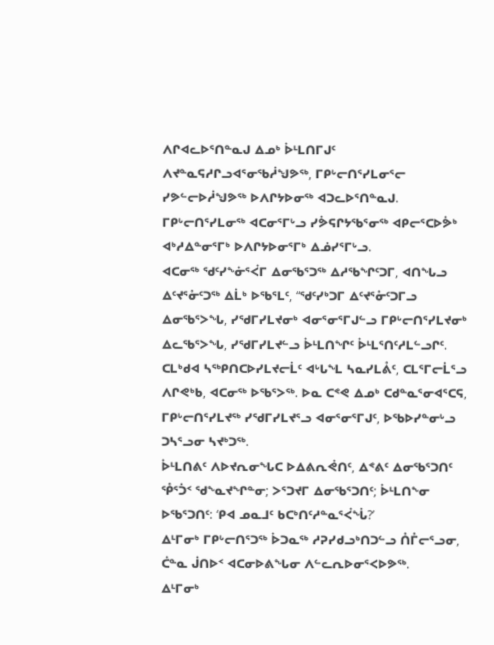ᐱᒋᐊᓚᐅᕐᑎᓐᓇᒍ ᐃᓄᒃ ᐆᒻᒪᑎᒥᒍᑦ ᐱᔪᓐᓇᕋᓱᒋᓗᐊᕐᓂᖃᓲᖑᕗᖅ, ᒥᑭᒡᓕᑎᕐᓯᒪᓂᕐᓕ ᓯᕗᓪᓕᐅᓲᖑᕗᖅ ᐅᐱᒋᔭᐅᓂᖅ ᐊᑐᓚᐅᕐᑎᓐᓇᒍ.
ᒥᑭᒡᓕᑎᕐᓯᒪᓂᖅ ᐊᑕᓂᕐᒥᒡᓗ ᓯᕘᕋᒋᔭᖃᕐᓂᖅ ᐊᑭᓕᕐᑕᐅᕘᒃ ᐊᒃᓱᐃᓐᓂᕐᒥᒃ ᐅᐱᒋᔭᐅᓂᕐᒥᒃ ᐃᓅᓯᕐᒥᒡᓗ.
ᐊᑕᓂᖅ ᖁᑦᓯᖕᓃᕐᐹᒥ ᐃᓂᖃᕐᑐᖅ ᐃᓱᖃᖏᑦᑐᒥ, ᐊᑎᖓᓗ ᐃᑦᔪᕐᓁᑦᑐᖅ ᐃᒫᒃ ᐅᖃᕐᒪᑦ, “ᖁᑦᓯᒃᑐᒥ ᐃᑦᔪᕐᓁᑦᑐᒥᓗ ᐃᓂᖃᕐᐳᖓ, ᓯᖁᒥᓯᒪᔪᓂᒃ ᐊᓂᕐᓂᕐᒥᒍᓪᓗ ᒥᑭᒡᓕᑎᕐᓯᒪᔪᓂᒃ ᐃᓚᖃᕐᐳᖓ, ᓯᖁᒥᓯᒪᔪᓪᓗ ᐆᒻᒪᑎᖏᑦ ᐆᒻᒪᕐᑎᑦᓱᒪᓪᓗᒋᑦ.
ᑕᒪᒃᑯᐊ ᓴᖅᑭᑎᑕᐅᓯᒪᔪᓕᒫᑦ ᐊᒡᒐᖕᒪ ᓴᓇᓯᒪᕔᑦ, ᑕᒪᕐᒥᓕᒫᕐᓗ ᐱᒋᕙᒃᑲ, ᐊᑕᓂᖅ ᐅᖃᕐᐳᖅ. ᐅᓇ ᑕᕝᕙ ᐃᓄᒃ ᑕᑯᓐᓇᕐᓂᐊᕐᑕᕋ, ᒥᑭᒡᓕᑎᕐᓯᒪᔪᖅ ᓯᖁᒥᓯᒪᔪᕐᓗ ᐊᓂᕐᓂᕐᒥᒍᑦ, ᐅᖃᐅᓯᓐᓂᒡᓗ ᑐᓴᕐᓗᓂ ᓴᔪᒃᑐᖅ.
ᐆᒻᒪᑎᕕᑦ ᐱᐅᔪᕆᓂᖓᑕ ᐅᐃᕕᕆᕚᑎᑦ, ᐃᕝᕕᑦ ᐃᓂᖃᕐᑐᑎᑦ ᕾᕐᑑᑉ ᖁᖕᓇᔪᖏᓐᓂ; ᐳᕐᑐᔪᒥ ᐃᓂᖃᕐᑐᑎᑦ; ᐆᒻᒪᑎᖕᓂ ᐅᖃᕐᑐᑎᑦ: ‘ᑭᐊ ᓄᓇᒧᑦ ᑲᑕᒃᑎᑦᓱᓐᓇᕐᐹᖔ?’
ᐃᒻᒥᓂᒃ ᒥᑭᒡᓕᑎᕐᑐᖅ ᐆᑐᓇᖅ ᓱᕈᓯᑯᓗᒃᑎᑐᓪᓗ ᑍᒤᓕᕐᓗᓂ, ᑖᓐᓇ ᒎᑎᐅᑉ ᐊᑕᓂᐅᕕᖓᓂ ᐱᓪᓚᕆᐅᓂᕐᐸᐅᕗᖅ.
ᐃᒻᒥᓂᒃ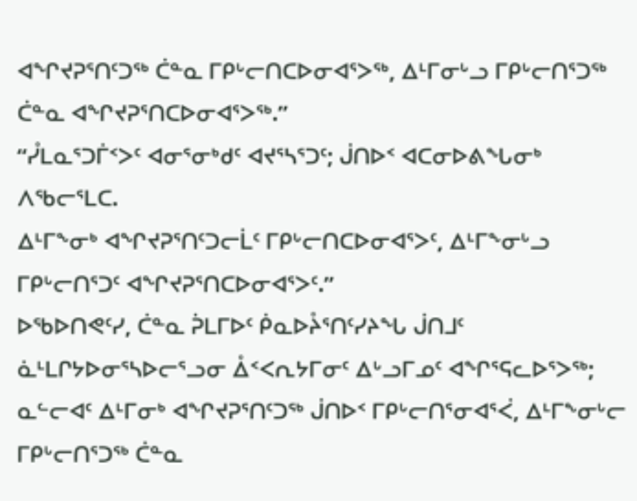ᐊᖏᔪᕈᕐᑎᑦᑐᖅ ᑖᓐᓇ ᒥᑭᒡᓕᑎᑕᐅᓂᐊᕐᐳᖅ, ᐃᒻᒥᓂᒡᓗ ᒥᑭᒡᓕᑎᕐᑐᖅ ᑖᓐᓇ ᐊᖏᔪᕈᕐᑎᑕᐅᓂᐊᕐᐳᖅ.”
“ᓮᒪᓇᕐᑐᒦᑉᐳᑦ ᐊᓂᕐᓂᒃᑯᑦ ᐊᔪᕐᓴᕐᑐᑦ; ᒎᑎᐅᑉ ᐊᑕᓂᐅᕕᖓᓂᒃ ᐱᖃᓕᕐᒪᑕ.
ᐃᒻᒥᖕᓂᒃ ᐊᖏᔪᕈᕐᑎᑦᑐᓕᒫᑦ ᒥᑭᒡᓕᑎᑕᐅᓂᐊᕐᐳᑦ, ᐃᒻᒥᖕᓂᒡᓗ ᒥᑭᒡᓕᑎᕐᑐᑦ ᐊᖏᔪᕈᕐᑎᑕᐅᓂᐊᕐᐳᑦ.”
ᐅᖃᐅᑎᕙᑦᓯ, ᑖᓐᓇ ᕉᒪᒥᐅᑦ ᑮᓇᐅᔧᕐᑎᑦᓯᔨᖓ ᒎᑎᒧᑦ ᓈᒻᒪᒋᔭᐅᓂᕐᓴᐅᓕᕐᓗᓂ ᐂᑉᐸᕆᔭᒥᓂᑦ ᐃᒡᓗᒥᓄᑦ ᐊᖏᕐᕋᓚᐅᕐᐳᖅ; ᓇᓪᓕᐊᑦ ᐃᒻᒥᓂᒃ ᐊᖏᔪᕈᕐᑎᑦᑐᖅ ᒎᑎᐅᑉ ᒥᑭᒡᓕᑎᕐᓂᐊᕐᐹ, ᐃᒻᒥᖕᓂᒡᓕ ᒥᑭᒡᓕᑎᕐᑐᖅ ᑖᓐᓇ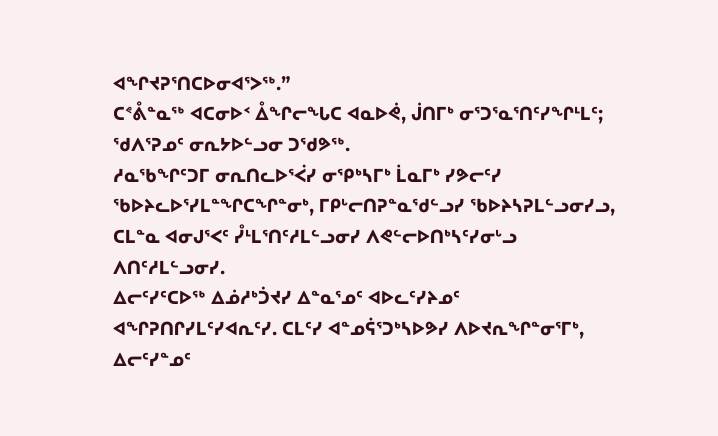ᐊᖏᔪᕈᕐᑎᑕᐅᓂᐊᕐᐳᖅ.”
ᑕᕝᕔᓐᓇᖅ ᐊᑕᓂᐅᑉ ᐂᖏᓕᖓᑕ ᐊᓇᐅᕚ, ᒎᑎᒥᒃ ᓂᕐᑐᕐᓇᕐᑎᑦᓯᖏᒻᒪᑦ; ᖁᐱᕐᕈᓄᑦ ᓂᕆᔭᐅᓪᓗᓂ ᑐᖁᕗᖅ.
ᓱᓇᖃᖏᑦᑐᒥ ᓂᕆᑎᓚᐅᕐᐹᓯ ᓂᕿᒃᓴᒥᒃ ᒫᓇᒥᒃ ᓯᕗᓕᑦᓯ ᖃᐅᔨᓚᐅᕐᓯᒪᓐᖏᑕᖏᓐᓂᒃ, ᒥᑭᒡᓕᑎᕈᓐᓇᖁᓪᓗᓯ ᖃᐅᔨᓴᕈᒪᓪᓗᓂᓯᓗ, ᑕᒪᓐᓇ ᐊᓂᒍᕐᐸᑦ ᓮᒻᒪᕐᑎᑦᓱᒪᓪᓗᓂᓯ ᐱᕙᓪᓕᐅᑎᒃᓴᑦᓯᓂᒡᓗ ᐱᑎᑦᓱᒪᓪᓗᓂᓯ.
ᐃᓕᑦᓯᑦᑕᐅᖅ ᐃᓅᓱᒃᑑᔪᓯ ᐃᓐᓇᕐᓄᑦ ᐊᐅᓚᑦᓯᔨᓄᑦ ᐊᖏᕈᑎᒋᓯᒪᑦᓯᐊᕆᑦᓯ. ᑕᒪᑦᓯ ᐊᓐᓄᕌᕐᑐᒃᓴᐅᕗᓯ ᐱᐅᔪᕆᖏᓐᓂᕐᒥᒃ, ᐃᓕᑦᓯᓐᓄᑦ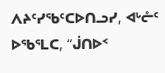ᐱᔨᑦᓯᖃᑦᑕᐅᑎᓗᓯ, ᐊᒡᓔᑦ ᐅᖃᕐᒪᑕ, “ᒎᑎᐅᑉ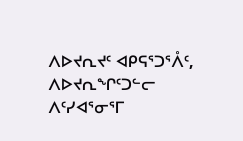ᐱᐅᔪᕆᔪᑦ ᐊᑭᕋᕐᑐᕐᐰᑦ, ᐱᐅᔪᕆᖏᑦᑐᓪᓕ ᐱᑦᓯᐊᕐᓂᕐᒥ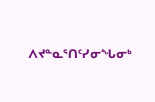ᐱᔪᓐᓇᕐᑎᑦᓯᓂᖓᓂᒃ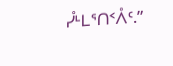ᓮᒻᒪᕐᑎᑉᐰᑦ.”